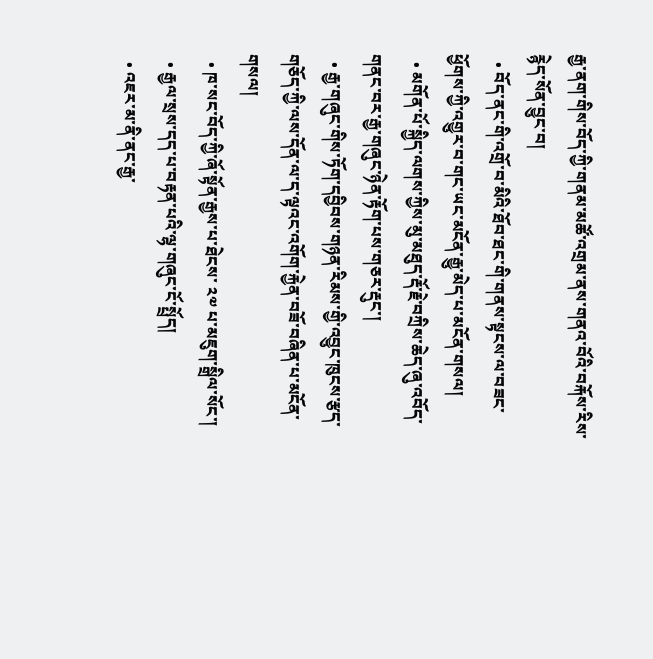རྒྱ་ནག་གིས་བོད་ཀྱི་གནམ་མཚོ་འགྲམ་ནས་གནའ་བོའི་བརྐོས་རིས་རྙེད་སོན་བྱུང་བ།
  • བོད་ནང་གི་འགྲོ་བ་མིའི་ཐོབ་ཐང་གི་གནས་སྟངས་ལ་བཟང་ཕྱོགས་ཀྱི་འགྱུར་བ་གང་ཡང་མངོན་རྒྱུ་མེད་པ་མངོན་གསལ།
  • མགོན་པོ་སྐྱིད་ལགས་ཀྱིས་མུ་མཐུད་རྡོ་རྗེ་བཀྲིས་ཆེད་ཞུ་འབོད་གནང་བར་རྒྱ་གཞུང་ཉེན་རྟོག་པས་གཅར་རྡུང་།
  • རྒྱ་གཞུང་གིས་ཏོག་དབྱིབས་གཉན་རིམས་གྱི་འབྱུང་ཁུངས་རྩད་གཅོད་ཀྱི་ལས་དོན་ལ་ད་ལྟའང་འགོག་རྐྱེན་བཟོ་བཞིན་པ་མངོན་གསལ།
  • ཁ་སང་བོད་ཀྱི་ཞོ་སྟོན་རྒྱས་པ་ཐེངས་ ༢༧ པ་མཇུག་སྒྲིལ་སོང་།
  • རྒྱལ་སྲས་དད་པ་བརྟན་པའི་ལྷ་གཞུང་ངོ་སྤྲོད།
  • འཇར་མ་ནི་ནང་རྒྱ་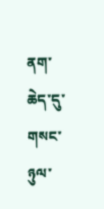ནག་ཆེད་དུ་གསང་ཉུལ་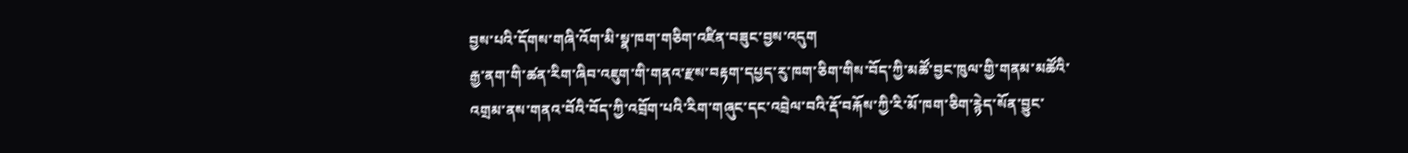བྱས་པའི་དོགས་གཞི་འོག་མི་སྣ་ཁག་གཅིག་འཛིན་བཟུང་བྱས་འདུག
རྒྱ་ནག་གི་ཚན་རིག་ཞིབ་འཇུག་གི་གནའ་རྫས་བརྟག་དཔྱད་རུ་ཁག་ཅིག་གིས་བོད་ཀྱི་མཚོ་བྱང་ཁུལ་གྱི་གནམ་མཚོའི་འགྲམ་ནས་གནའ་བོའི་བོད་ཀྱི་འབྲོག་པའི་རིག་གཞུང་དང་འབྲེལ་བའི་རྡོ་བརྐོས་ཀྱི་རི་མོ་ཁག་ཅིག་རྙེད་སོན་བྱུང་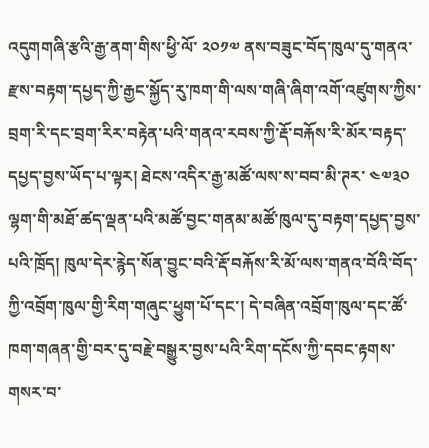འདུགགཞི་རྩའི་རྒྱ་ནག་གིས་ཕྱི་ལོ་ ༢༠༡༧ ནས་བཟུང་བོད་ཁུལ་དུ་གནའ་རྫས་བརྟག་དཔྱད་ཀྱི་རྒྱང་སྐྱོད་རུ་ཁག་གི་ལས་གཞི་ཞིག་འགོ་འཛུགས་ཀྱིས་བྲག་རི་དང་བྲག་རིར་བརྟེན་པའི་གནའ་རབས་ཀྱི་རྡོ་བརྐོས་རི་མོར་བརྟད་དཔྱད་བྱས་ཡོད་པ་ལྟར། ཐེངས་འདིར་རྒྱ་མཚོ་ལས་ས་བབ་མི་ཊར་ ༤༧༣༠ ལྷག་གི་མཐོ་ཚད་ལྡན་པའི་མཚོ་བྱང་གནམ་མཚོ་ཁུལ་དུ་བརྟག་དཔྱད་བྱས་པའི་ཁྲོད། ཁུལ་དེར་རྙེད་སོན་བྱུང་བའི་རྡོ་བརྐོས་རི་མོ་ལས་གནའ་བོའི་བོད་ཀྱི་འབྲོག་ཁུལ་གྱི་རིག་གཞུང་ཕྱུག་པོ་དང་། དེ་བཞིན་འབྲོག་ཁུལ་དང་ཚོ་ཁག་གཞན་གྱི་བར་དུ་བརྗེ་བསྒྱུར་བྱས་པའི་རིག་དངོས་ཀྱི་དབང་རྟགས་གསར་བ་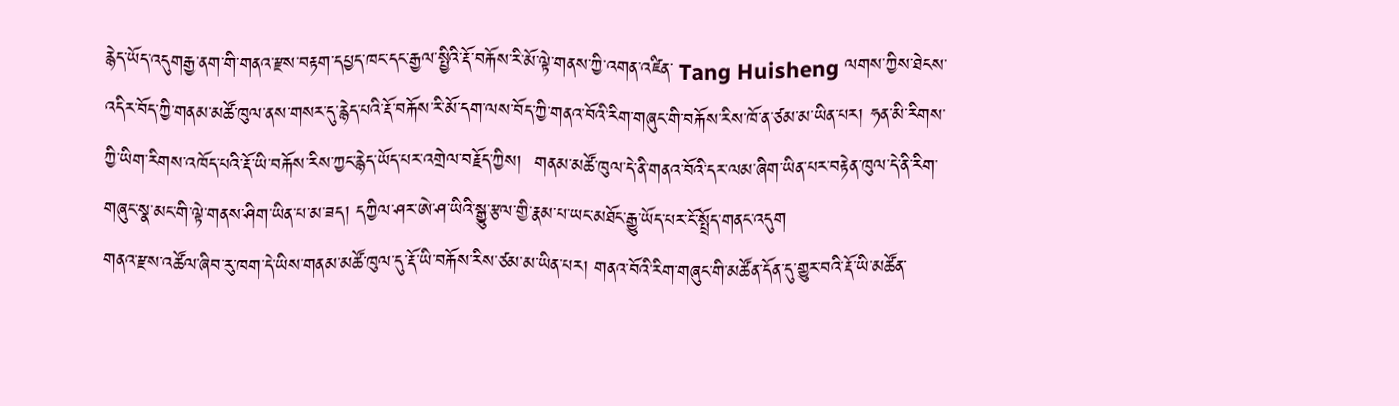རྙེད་ཡོད་འདུགརྒྱ་ནག་གི་གནའ་རྫས་བརྟག་དཔྱད་ཁང་དང་རྒྱལ་སྤྱིའི་རྡོ་བརྐོས་རི་མོ་ལྟེ་གནས་ཀྱི་འགན་འཛིན་ Tang Huisheng ལགས་ཀྱིས་ཐེངས་འདིར་བོད་ཀྱི་གནམ་མཚོ་ཁུལ་ནས་གསར་དུ་རྙེད་པའི་རྡོ་བརྐོས་རི་མོ་དག་ལས་བོད་ཀྱི་གནའ་བོའི་རིག་གཞུང་གི་བརྐོས་རིས་ཁོ་ན་ཙམ་མ་ཡིན་པར། ཧན་མི་རིགས་ཀྱི་ཡིག་རིགས་འཁོད་པའི་རྡོ་ཡི་བརྐོས་རིས་ཀྱང་རྙེད་ཡོད་པར་འགྲེལ་བརྗོད་ཀྱིས།  གནམ་མཚོ་ཁུལ་དེ་ནི་གནའ་བོའི་དར་ལམ་ཞིག་ཡིན་པར་བརྟེན་ཁུལ་དེ་ནི་རིག་གཞུང་སྣ་མང་གི་ལྟེ་གནས་ཤིག་ཡིན་པ་མ་ཟད། དཀྱིལ་ཤར་ཨེ་ཤ་ཡིའི་སྒྱུ་རྩལ་གྱི་རྣམ་པ་ཡང་མཐོང་རྒྱུ་ཡོད་པར་ངོ་སྤྲོད་གནང་འདུག
གནའ་རྫས་འཚོལ་ཞིབ་རུ་ཁག་དེ་ཡིས་གནམ་མཚོ་ཁུལ་དུ་རྡོ་ཡི་བརྐོས་རིས་ཙམ་མ་ཡིན་པར། གནའ་བོའི་རིག་གཞུང་གི་མཚོན་དོན་དུ་གྱུར་བའི་རྡོ་ཡི་མཚོན་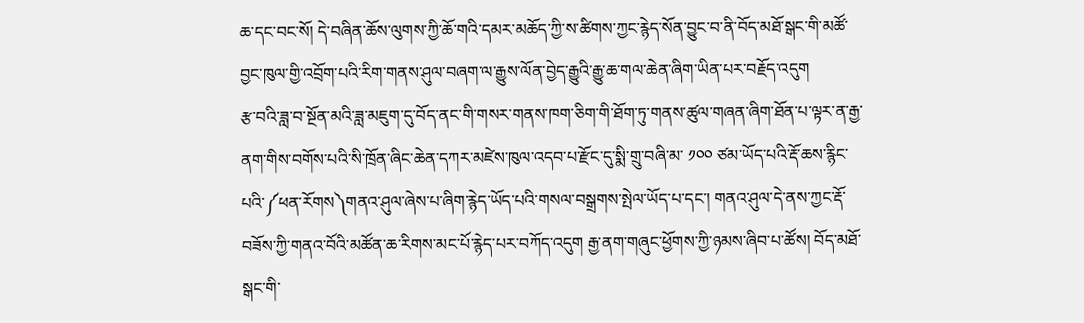ཆ་དང་བང་སོ། དེ་བཞིན་ཆོས་ལུགས་ཀྱི་ཆོ་གའི་དམར་མཆོད་ཀྱི་ས་ཚིགས་ཀྱང་རྙེད་སོན་བྱུང་བ་ནི་བོད་མཐོ་སྒང་གི་མཚོ་བྱང་ཁུལ་གྱི་འབྲོག་པའི་རིག་གནས་ཤུལ་བཞག་ལ་རྒྱུས་ལོན་བྱེད་རྒྱུའི་རྒྱུ་ཆ་གལ་ཆེན་ཞིག་ཡིན་པར་བརྗོད་འདུག
རྩ་བའི་ཟླ་བ་སྔོན་མའི་ཟླ་མཇུག་དུ་བོད་ནང་གི་གསར་གནས་ཁག་ཅིག་གི་ཐོག་ཏུ་གནས་ཚུལ་གཞན་ཞིག་ཐོན་པ་ལྟར་ན་རྒྱ་ནག་གིས་བགོས་པའི་སི་ཁྲོན་ཞིང་ཆེན་དཀར་མཛེས་ཁུལ་འདབ་པ་རྫོང་དུ་སྨི་གྲུ་བཞི་མ་ ༡༠༠ ཙམ་ཡོད་པའི་རྡོ་ཆས་རྙིང་པའི་༼ཕན་རོགས༽གནའ་ཤུལ་ཞེས་པ་ཞིག་རྙེད་ཡོད་པའི་གསལ་བསྒྲགས་སྤེལ་ཡོད་པ་དང་། གནའ་ཤུལ་དེ་ནས་ཀྱང་རྡོ་བཟོས་ཀྱི་གནའ་བོའི་མཚོན་ཆ་རིགས་མང་པོ་རྙེད་པར་བཀོད་འདུག རྒྱ་ནག་གཞུང་ཕྱོགས་ཀྱི་ཉམས་ཞིབ་པ་ཚོས། བོད་མཐོ་སྒང་གི་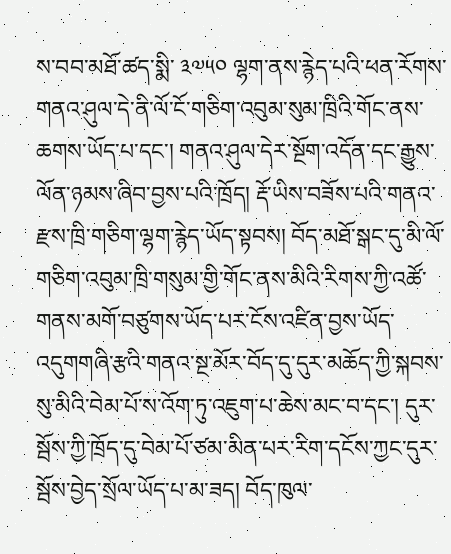ས་བབ་མཐོ་ཚད་སྨི་ ༣༧༥༠ ལྷག་ནས་རྙེད་པའི་ཕན་རོགས་གནའ་ཤུལ་དེ་ནི་ལོ་ངོ་གཅིག་འབུམ་སུམ་ཁྲིའི་གོང་ནས་ཆགས་ཡོད་པ་དང་། གནའ་ཤུལ་དེར་སྔོག་འདོན་དང་རྒྱུས་ལོན་ཉམས་ཞིབ་བྱས་པའི་ཁྲོད། རྡོ་ཡིས་བཟོས་པའི་གནའ་རྫས་ཁྲི་གཅིག་ལྷག་རྙེད་ཡོད་སྟབས། བོད་མཐོ་སྒང་དུ་མི་ལོ་གཅིག་འབུམ་ཁྲི་གསུམ་གྱི་གོང་ནས་མིའི་རིགས་ཀྱི་འཚོ་གནས་མགོ་བཙུགས་ཡོད་པར་ངོས་འཛིན་བྱས་ཡོད་འདུགགཞི་རྩའི་གནའ་སྔ་མོར་བོད་དུ་དུར་མཆོད་ཀྱི་སྐབས་སུ་མིའི་བེམ་པོ་ས་འོག་ཏུ་འཇུག་པ་ཆེས་མང་བ་དང་། དུར་སྦོས་ཀྱི་ཁྲོད་དུ་བེམ་པོ་ཙམ་མིན་པར་རིག་དངོས་ཀྱང་དུར་སྦོས་བྱེད་སྲོལ་ཡོད་པ་མ་ཟད། བོད་ཁུལ་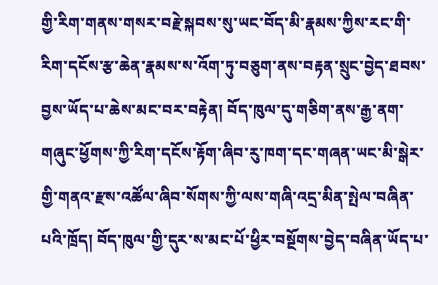གྱི་རིག་གནས་གསར་བརྗེ་སྐབས་སུ་ཡང་བོད་མི་རྣམས་ཀྱིས་རང་གི་རིག་དངོས་རྩ་ཆེན་རྣམས་ས་འོག་ཏུ་བཅུག་ནས་བརྟན་སྲུང་བྱེད་ཐབས་བྱས་ཡོད་པ་ཆེས་མང་བར་བརྟེན། བོད་ཁུལ་དུ་གཅིག་ནས་རྒྱ་ནག་གཞུང་ཕྱོགས་ཀྱི་རིག་དངོས་རྟོག་ཞིབ་རུ་ཁག་དང་གཞན་ཡང་མི་སྒེར་གྱི་གནའ་རྫས་འཚོལ་ཞིབ་སོགས་ཀྱི་ལས་གཞི་འདྲ་མིན་སྤེལ་བཞིན་པའི་ཁྲོད། བོད་ཁུལ་གྱི་དུར་ས་མང་པོ་ཕྱིར་བསྔོགས་བྱེད་བཞིན་ཡོད་པ་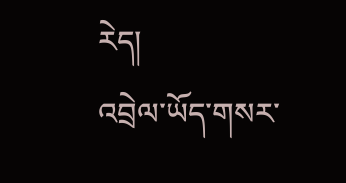རེད།
འབྲེལ་ཡོད་གསར་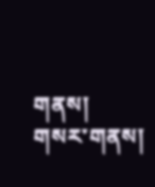གནས།
གསར་གནས།